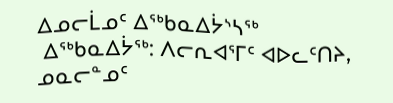ᐃᓄᓕᒫᓄᑦ ᐃᖅᑲᓇᐃᔮᔅᓴᖅ
 ᐃᖅᑲᓇᐃᔮᖅ: ᐱᓕᕆᐊᕐᒥᑦ ᐊᐅᓚᑦᑎᔨ, ᓄᓇᓕᓐᓄᑦ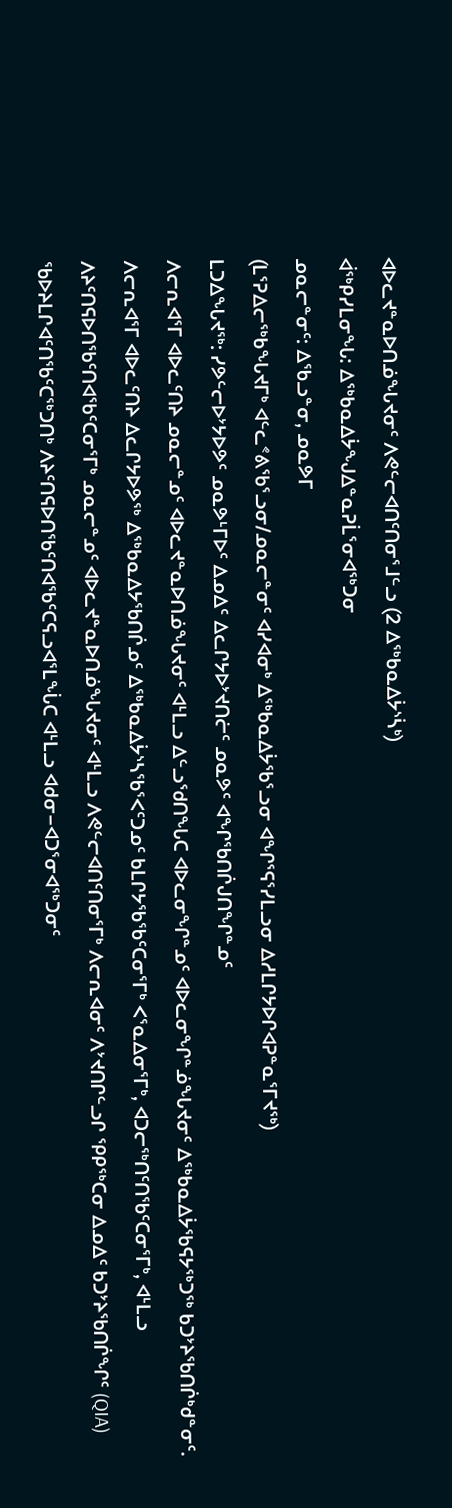ᐊᐅᓚᔪᓐᓇᐅᑎᓅᖓᔪᓂᑦ ᐱᕙᓪᓕᐊᑎᑦᑎᓂᕐᒧᓪᓗ (2 ᐃᖅᑲᓇᐃᔮᔅᓵᒃ)
ᐋᖅᑭᓯᒪᓂᖓ: ᐃᖅᑲᓇᐃᔮᖑᐃᓐᓇᕈᒫᕐᓂᐊᖅᑐᓂ
ᓄᓇᓕᓐᓂᑦ: ᐃᖃᓗᓐᓂ, ᓄᓇᕗᒥ
(ᒪᕐᕈᐃᓕᖅᑲᖓᔪᒥᒃ ᐊᓪᓚᕝᕕᖃᕐᓗᓂ/ᓄᓇᓕᓐᓂᑦ ᐊᓯᐊᓂᒃ ᐃᖅᑲᓇᐃᔮᖃᕐᓗᓂ ᐊᖏᕐᕋᕐᓯᒪᓗᓂ ᐃᓱᒪᒋᔭᐅᒋᐊᕈᓐᓇᕐᒥᔪᖅ)
ᒪᑐᐃᖓᔪᖅ: ᓯᕗᓪᓕᐅᔾᔭᐅᕗᑦ ᓄᓇᕗᒻᒥᐅᑦ ᐃᓄᐃᑦ ᐃᓚᒋᔭᐅᔾᔪᑎᓖᑦ ᓄᓇᕗᑦ ᐊᖏᖃᑎᒌᒍᑎᖏᓐᓄᑦ
ᐱᓕᕆᐊᕐᒥ ᐊᐅᓚᑦᑎᔨ ᓄᓇᓕᓐᓄᑦ ᐊᐅᓚᔪᓐᓇᐅᑎᓅᖓᔪᓂᑦ ᐊᒻᒪᓗ ᐃᓪᓗᖁᑎᖓᑕ ᐊᐅᓚᓂᖏᓐᓄᑦ ᐊᐅᓚᓂᖏᓐᓅᖓᔪᓂᑦ ᐃᖅᑲᓇᐃᔮᖃᕋᔭᖅᑐᖅ ᑲᑐᔾᔨᖃᑎᒌᒃᑯᓐᓂᑦ. ᐱᓕᕆᐊᕐᒥ ᐊᐅᓚᑦᑎᔨ ᐃᓚᒋᔭᐅᕗᖅ ᐃᖅᑲᓇᐃᔭᖃᑎᒌᓄᑦ ᐃᖅᑲᓇᐃᔮᔅᓴᖃᕐᐸᑦᑐᓄᑦ ᑲᒪᒋᔭᖃᖃᑦᑕᓂᕐᒥᒃ ᐸᕐᓇᐃᓂᕐᒥᒃ, ᐊᑐᓕᖅᑎᑦᑎᖃᑦᑕᓂᕐᒥᒃ, ᐊᒻᒪᓗ ᐱᔨᑦᑎᕋᐅᑎᖃᑦᑎᐊᖃᑦᑕᓂᕐᒥᒃ ᓄᓇᓕᓐᓄᑦ ᐊᐅᓚᔪᓐᓇᐅᑎᓅᖓᔪᓂᑦ ᐊᒻᒪᓗ ᐱᕙᓪᓕᐊᑎᑦᑎᓂᕐᒥᒃ ᐱᓕᕆᐊᓂᑦ ᐱᔾᔪᑎᒋᓪᓗᒋ ᕿᑭᖅᑕᓂ ᐃᓄᐃᑦ ᑲᑐᔾᔨᖃᑎᒌᖏᑦ (QIA) ᖃᐅᔨᒪᒋᐊᑦᑎᖃᑦᑕᖅᑐᑎᒃ ᐱᔨᑦᑎᕋᐅᑎᖃᑦᑎᐊᖃᑦᑕᕋᓗᐊᕐᒪᖔᑕ ᐊᒻᒪᓗ ᐊᑯᓂ−ᐊᑐᕐᓂᐊᖅᑐᓂᑦ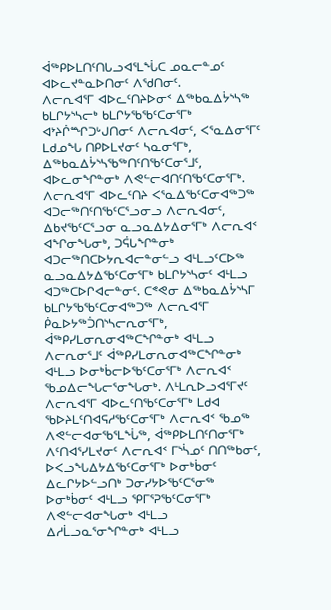ᐋᖅᑭᐅᒪᑎᑦᑎᒐᓗᐊᕐᒪᖔᑕ ᓄᓇᓕᓐᓄᑦ ᐊᐅᓚᔪᓐᓇᐅᑎᓂᑦ ᐱᖁᑎᓂᑦ.
ᐱᓕᕆᐊᕐᒥ ᐊᐅᓚᑦᑎᔨᐅᓂᑉ ᐃᖅᑲᓇᐃᔮᔅᓴᖅ ᑲᒪᒋᔭᔅᓴᓕᒃ ᑲᒪᒋᔭᖃᖃᑦᑕᓂᕐᒥᒃ ᐊᔾᔨᒌᙱᑐᒡᒍᑎᓂᑦ ᐱᓕᕆᐊᓂᑦ, ᐸᕐᓇᐃᓂᕐᒥᑦ ᒪᑯᓄᖓ ᑎᑭᐅᒪᔪᓂᑦ ᓴᓇᓂᕐᒥᒃ, ᐃᖅᑲᓇᐃᔮᔅᓴᖃᖅᑎᑦᑎᖃᑦᑕᓂᕐᒧᑦ, ᐊᐅᓚᓂᖏᓐᓂᒃ ᐱᕙᓪᓕᐊᑎᑦᑎᖃᑦᑕᓂᕐᒥᒃ. ᐱᓕᕆᐊᕐᒥ ᐊᐅᓚᑦᑎᔨ ᐸᕐᓇᐃᖃᑦᑕᓂᐊᖅᑐᖅ ᐊᑐᓕᖅᑎᑦᑎᖃᑦᑕᕐᓗᓂᓗ ᐱᓕᕆᐊᓂᑦ, ᐃᑲᔪᖃᑦᑕᕐᓗᓂ ᓇᓗᓇᐃᔭᐃᓂᕐᒥᒃ ᐱᓕᕆᐊᑉ ᐊᖏᓂᖓᓂᒃ, ᑐᕌᒐᖏᓐᓂᒃ ᐊᑐᓕᖅᑎᑕᐅᔭᕆᐊᓕᓐᓂᓪᓗ ᐊᒻᒪᓗᑦᑕᐅᖅ ᓇᓗᓇᐃᔭᐃᖃᑦᑕᓂᕐᒥᒃ ᑲᒪᒋᔭᔅᓴᓂᑦ ᐊᒻᒪᓗ ᐊᑐᖅᑕᐅᒋᐊᓕᓐᓂᑦ. ᑕᕝᕙᓂ ᐃᖅᑲᓇᐃᔮᔅᓴᒥ ᑲᒪᒋᔭᖃᖃᑦᑕᓂᐊᖅᑐᖅ ᐱᓕᕆᐊᕐᒥ ᑮᓇᐅᔭᖅᑑᑎᔅᓴᓕᕆᓂᕐᒥᒃ, ᐋᖅᑭᓯᒪᓂᕆᓂᐊᖅᑕᖏᓐᓂᒃ ᐊᒻᒪᓗ ᐱᓕᕆᓂᕐᒧᑦ ᐋᖅᑭᓯᒪᓂᕆᓂᐊᖅᑕᖏᓐᓂᒃ ᐊᒻᒪᓗ ᐅᓂᒃᑳᓕᐅᖃᑦᑕᓂᕐᒥᒃ ᐱᓕᕆᐊᑉ ᖃᓄᐃᓕᖓᓕᕐᓂᖓᓂᒃ. ᐱᒻᒪᕆᐅᓗᐊᕐᒥᔪᑦ ᐱᓕᕆᐊᕐᒥ ᐊᐅᓚᑦᑎᖃᑦᑕᓂᕐᒥᒃ ᒪᑯᐊ ᖃᐅᔨᒪᑦᑎᐊᕋᓱᖃᑦᑕᓂᕐᒥᒃ ᐱᓕᕆᐊᑉ ᖃᓄᖅ ᐱᕙᓪᓕᐊᓂᖃᕐᒪᖔᖅ, ᐋᖅᑭᐅᒪᑎᑦᑎᓂᕐᒥᒃ ᐱᑦᑎᐊᕐᓯᒪᔪᓂᑦ ᐱᓕᕆᐊᑉ ᒥᔅᓵᓄᑦ ᑎᑎᖅᑲᓂᑦ, ᐅᐸᓗᖓᐃᔭᐃᖃᑦᑕᓂᕐᒥᒃ ᐅᓂᒃᑳᓂᑦ ᐃᓚᒋᔭᐅᓪᓗᑎᒃ ᑐᓂᓯᔭᐅᖃᑦᑕᕐᓂᖅ ᐅᓂᒃᑳᓂᑦ ᐊᒻᒪᓗ ᕿᒥᕐᕈᖃᑦᑕᓂᕐᒥᒃ ᐱᕙᓪᓕᐊᓂᖓᓂᒃ ᐊᒻᒪᓗ ᐃᓱᒫᓗᓇᕐᓂᖏᓐᓂᒃ ᐊᒻᒪᓗ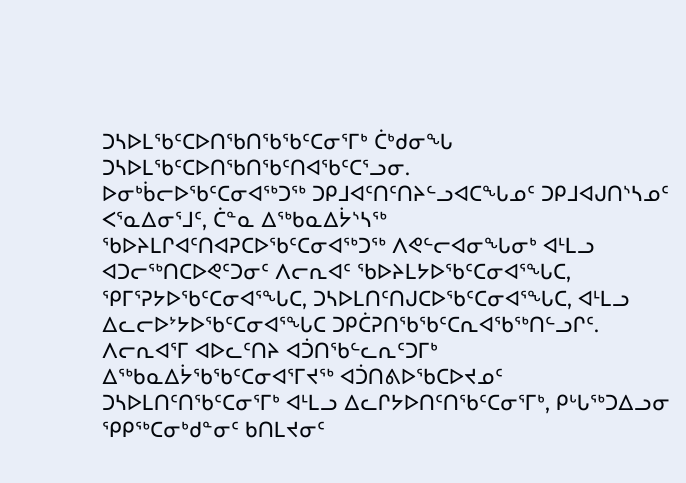ᑐᓴᐅᒪᖃᑦᑕᐅᑎᖃᑎᖃᖃᑦᑕᓂᕐᒥᒃ ᑖᒃᑯᓂᖓ ᑐᓴᐅᒪᖃᑦᑕᐅᑎᖃᑎᖃᑦᑎᐊᖃᑦᑕᕐᓗᓂ.
ᐅᓂᒃᑳᓕᐅᖃᑦᑕᓂᐊᖅᑐᖅ ᑐᑭᒧᐊᑦᑎᑦᑎᔨᓪᓗᐊᑕᖓᓄᑦ ᑐᑭᒧᐊᒍᑎᔅᓴᓄᑦ ᐸᕐᓇᐃᓂᕐᒧᑦ, ᑖᓐᓇ ᐃᖅᑲᓇᐃᔮᔅᓴᖅ ᖃᐅᔨᒪᒋᐊᑦᑎᐊᕈᑕᐅᖃᑦᑕᓂᐊᖅᑐᖅ ᐱᕙᓪᓕᐊᓂᖓᓂᒃ ᐊᒻᒪᓗ ᐊᑐᓕᖅᑎᑕᐅᕙᑦᑐᓂᑦ ᐱᓕᕆᐊᑦ ᖃᐅᔨᒪᔭᐅᖃᑦᑕᓂᐊᕐᖓᑕ, ᕿᒥᕐᕈᔭᐅᖃᑦᑕᓂᐊᕐᖓᑕ, ᑐᓴᐅᒪᑎᑦᑎᒍᑕᐅᖃᑦᑕᓂᐊᕐᖓᑕ, ᐊᒻᒪᓗ ᐃᓚᓕᐅᔾᔭᐅᖃᑦᑕᓂᐊᕐᖓᑕ ᑐᑭᑖᕈᑎᖃᖃᑦᑕᕆᐊᖃᖅᑎᓪᓗᒋᑦ. ᐱᓕᕆᐊᕐᒥ ᐊᐅᓚᑦᑎᔨ ᐊᑑᑎᖃᓪᓚᕆᑦᑐᒥᒃ ᐃᖅᑲᓇᐃᔮᖃᖃᑦᑕᓂᐊᕐᒥᔪᖅ ᐊᑑᑎᕕᐅᖃᑕᐅᔪᓄᑦ ᑐᓴᐅᒪᑎᑦᑎᖃᑦᑕᓂᕐᒥᒃ ᐊᒻᒪᓗ ᐃᓚᒋᔭᐅᑎᑦᑎᖃᑦᑕᓂᕐᒥᒃ, ᑭᒡᒐᖅᑐᐃᓗᓂ ᕿᑭᖅᑕᓂᒃᑯᓐᓂᑦ ᑲᑎᒪᔪᓂᑦ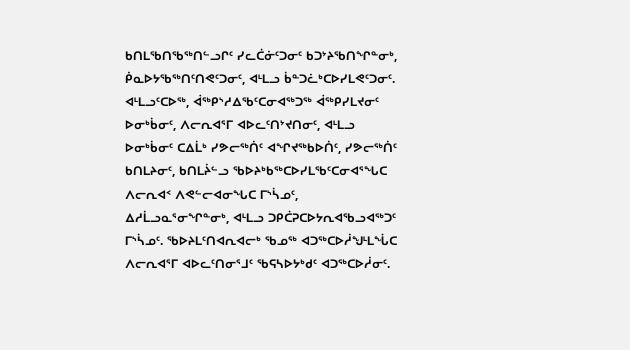ᑲᑎᒪᖃᑎᖃᖅᑎᓪᓗᒋᑦ ᓯᓚᑖᓃᑦᑐᓂᑦ ᑲᑐᔾᔨᖃᑎᖏᓐᓂᒃ, ᑮᓇᐅᔭᖃᖅᑎᑦᑎᕙᑦᑐᓂᑦ, ᐊᒻᒪᓗ ᑳᓐᑐᓛᒃᑕᐅᓯᒪᕙᑦᑐᓂᑦ. ᐊᒻᒪᓗᑦᑕᐅᖅ, ᐋᖅᑭᔅᓱᐃᖃᑦᑕᓂᐊᖅᑐᖅ ᐋᖅᑭᓯᒪᔪᓂᑦ ᐅᓂᒃᑳᓂᑦ, ᐱᓕᕆᐊᕐᒥ ᐊᐅᓚᑦᑎᔾᔪᑎᓂᑦ, ᐊᒻᒪᓗ ᐅᓂᒃᑳᓂᑦ ᑕᐃᒫᒃ ᓯᕗᓕᖅᑏᑦ ᐊᖏᔪᖅᑲᐅᑏᑦ, ᓯᕗᓕᖅᑏᑦ ᑲᑎᒪᔨᓂᑦ, ᑲᑎᒪᔩᓪᓗ ᖃᐅᔨᒃᑲᖅᑕᐅᓯᒪᖃᑦᑕᓂᐊᕐᖓᑕ ᐱᓕᕆᐊᑉ ᐱᕙᓪᓕᐊᓂᖓᑕ ᒥᔅᓵᓄᑦ, ᐃᓱᒫᓗᓇᕐᓂᖏᓐᓂᒃ, ᐊᒻᒪᓗ ᑐᑭᑖᕈᑕᐅᔭᕆᐊᖃᓗᐊᖅᑐᑦ ᒥᔅᓵᓄᑦ. ᖃᐅᔨᒪᑦᑎᐊᕆᐊᓕᒃ ᖃᓄᖅ ᐊᑐᖅᑕᐅᓲᖑᒻᒪᖔᑕ ᐱᓕᕆᐊᕐᒥ ᐊᐅᓚᑦᑎᓂᕐᒧᑦ ᖃᕋᓴᐅᔭᒃᑯᑦ ᐊᑐᖅᑕᐅᓲᓂᑦ.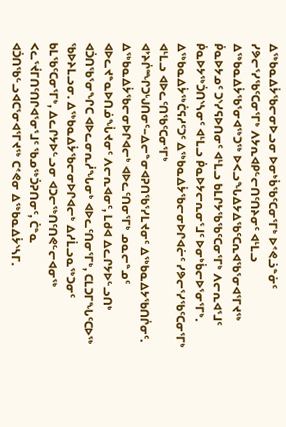ᐃᖅᑲᓇᐃᔮᖃᓕᓂᐅᓗᓂ ᐅᓂᒃᑳᖃᑦᑕᓂᕐᒥᒃ ᐅᕝᕙᓘᓐᓃᑦ ᓯᕗᓕᕐᓯᖃᑦᑕᓂᕐᒥᒃ ᐱᔭᕆᐊᑭᓪᓕᑎᑦᑎᔨᓂᑦ ᐊᒻᒪᓗ ᐃᖅᑲᓇᐃᔮᖃᕐᓂᐊᖅᑐᖅ ᐅᐸᓗᖓᐃᔭᐃᖃᑦᑕᕆᐊᖃᕐᓂᐊᕐᒥᔪᖅ ᑮᓇᐅᔭᓄᑦ ᑐᔅᓯᕋᐅᑎᓂᑦ ᐊᒻᒪᓗ ᑲᒪᒋᔭᖃᖃᑦᑕᓂᕐᒥᒃ ᐱᓕᕆᐊᕐᒧᑦ ᑮᓇᐅᔭᖅᑑᑎᔅᓴᓂᑦ ᐊᒻᒪᓗ ᑮᓇᐅᔭᓕᕆᓂᕐᒧᑦ ᐅᓂᒃᑳᓕᐅᕐᓂᕐᒥᒃ. ᐃᖅᑲᓇᐃᔮᖅᑖᕋᓱᑦᑐᑦ ᐃᖅᑲᓇᐃᔮᖃᓕᓂᐅᒋᐊᓖᑦ ᓯᕗᓕᕐᓯᖃᑦᑕᓂᕐᒥᒃ ᐊᒻᒪᓗ ᐊᐅᓚᑦᑎᖃᑦᑕᓂᕐᒥᒃ ᐊᔾᔨᒌᙱᑐᒡᒍᑎᓂᑦ−ᐃᓕᓐᓂᐊᕈᑎᖃᕐᓯᒪᔪᓂᑦ ᐃᖅᑲᓇᐃᔭᖃᑎᒌᓂᑦ. ᐃᖅᑲᓇᐃᔮᖃᓕᓂᐅᒋᐊᓕᒃ ᐊᐅᓚᑦᑎᓂᕐᒥᒃ ᓄᓇᓕᓐᓄᑦ ᐊᐅᓚᔪᓐᓇᐅᑎᓅᖔᔪᓂᑦ ᐱᓕᕆᐊᓂᑦ, ᒪᑯᐊ ᐃᓚᒋᔭᐅᓪᓗᑎᒃ ᐊᑑᑎᖃᕐᓂᖏᑕ ᐊᐅᓚᓂᕆᓲᖓᓂᒃ ᐊᐅᓚᑦᑎᓂᕐᒥᒃ, ᑕᒪᑐᒥᖓᑦᑕᐅᖅ ᖃᐅᔨᒪᓗᓂ. ᐃᖅᑲᓇᐃᔮᖃᓕᓂᐅᒋᐊᓕᒃ ᐃᓱᒫᓗᓇᖅᑐᓂᑦ ᑲᒪᖃᑦᑕᓂᕐᒥᒃ, ᐃᓚᒋᔭᐅᓪᓗᓂ ᐊᑐᓕᖅᑎᑦᑎᕙᓪᓕᐊᓂᖅ ᐸᓚᕐᔫᒥᑎᑦᑎᒋᐊᕐᓂᕐᒧᑦ ᖃᓄᖅᑑᕈᑎᓂᑦ, ᑖᓐᓇ ᐊᑑᑎᖃᓪᓗᐊᑕᕐᓂᐊᕐᒥᔪᖅ ᑕᕝᕙᓂ ᐃᖅᑲᓇᐃᔮᔅᓴᒥ.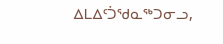ᐃᒪᐃᑦᑑᖁᓇᖅᑐᓂᓗ,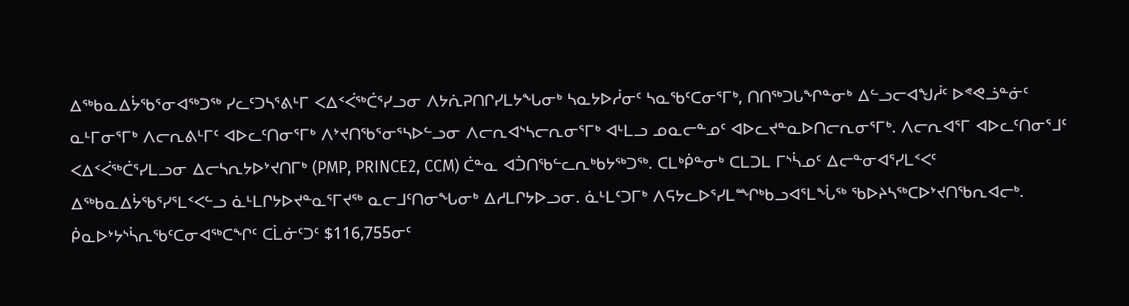ᐃᖅᑲᓇᐃᔮᖃᕐᓂᐊᖅᑐᖅ ᓯᓚᑦᑐᓴᕐᕕᒻᒥ ᐸᐃᑉᐹᖅᑖᕐᓯᓗᓂ ᐱᔭᕇᕈᑎᒋᓯᒪᔭᖓᓂᒃ ᓴᓇᔭᐅᓲᓂᑦ ᓴᓇᖃᑦᑕᓂᕐᒥᒃ, ᑎᑎᖅᑐᒐᖏᓐᓂᒃ ᐃᓪᓗᓕᐊᖑᓲᑦ ᐅᕝᕙᓘᓐᓃᑦ ᓇᒻᒥᓂᕐᒥᒃ ᐱᓕᕆᕕᒻᒥᑦ ᐊᐅᓚᑦᑎᓂᕐᒥᒃ ᐱᔾᔪᑎᖃᕐᓂᕐᓴᐅᓪᓗᓂ ᐱᓕᕆᐊᔅᓴᓕᕆᓂᕐᒥᒃ ᐊᒻᒪᓗ ᓄᓇᓕᓐᓄᑦ ᐊᐅᓚᔪᓐᓇᐅᑎᓕᕆᓂᕐᒥᒃ. ᐱᓕᕆᐊᕐᒥ ᐊᐅᓚᑦᑎᓂᕐᒧᑦ ᐸᐃᑉᐹᖅᑖᕐᓯᒪᓗᓂ ᐃᓕᓴᕆᔭᐅᔾᔪᑎᒥᒃ (PMP, PRINCE2, CCM) ᑖᓐᓇ ᐊᑑᑎᖃᓪᓚᕆᒃᑲᔭᖅᑐᖅ. ᑕᒪᒃᑮᓐᓂᒃ ᑕᒪᑐᒪ ᒥᔅᓵᓄᑦ ᐃᓕᓐᓂᐊᕐᓯᒪᑉᐸᑦ ᐃᖅᑲᓇᐃᔮᖃᕐᓯᕐᒪᑉᐸᓪᓗ ᓈᒻᒪᒋᔭᐅᔪᓐᓇᕐᒥᔪᖅ ᓇᓕᒧᑦᑎᓂᖓᓂᒃ ᐃᓱᒪᒋᔭᐅᓗᓂ. ᓈᒻᒪᑦᑐᒥᒃ ᐱᕋᔭᓚᐅᕐᓯᒪᙱᒃᑲᓗᐊᕐᒪᖔᖅ ᖃᐅᔨᓴᖅᑕᐅᔾᔪᑎᖃᕆᐊᓕᒃ.
ᑮᓇᐅᔾᔭᔅᓵᕆᖃᑦᑕᓂᐊᖅᑕᖏᑦ ᑕᒫᓃᑦᑐᑦ $116,755ᓂᑦ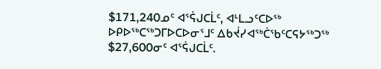$171,240ᓄᑦ ᐊᕐᕌᒍᑕᒫᑦ, ᐊᒻᒪᓗᑦᑕᐅᖅ ᐅᑭᐅᖅᑕᖅᑐᒥᐅᑕᐅᓂᕐᒧᑦ ᐃᑲᔫᓯᐊᖅᑖᖃᑦᑕᕋᔭᖅᑐᖅ $27,600ᓂᑦ ᐊᕐᕌᒍᑕᒫᑦ.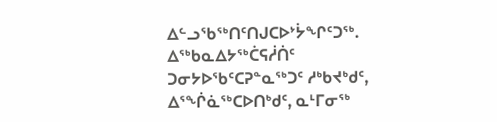ᐃᓪᓗᖃᖅᑎᑦᑎᒍᑕᐅᔾᔮᖏᑦᑐᖅ.
ᐃᖅᑲᓇᐃᔭᖅᑖᕋᓲᑏᑦ ᑐᓂᔭᐅᖃᑦᑕᕈᓐᓇᖅᑐᑦ ᓱᒃᑲᔪᒃᑯᑦ, ᐃᕐᖐᓈᖅᑕᐅᑎᒃᑯᑦ, ᓇᒻᒥᓂᖅ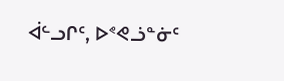ᐋᓪᓗᒋᑦ, ᐅᕝᕙᓘᓐᓃᑦ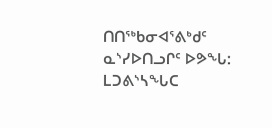ᑎᑎᖅᑲᓂᐊᕐᕕᒃᑯᑦ ᓇᔅᓯᐅᑎᓗᒋᑦ ᐅᕗᖓ:
ᒪᑐᕕᔅᓴᖓᑕ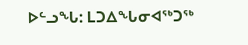ᐅᓪᓗᖓ: ᒪᑐᐃᖓᓂᐊᖅᑐᖅ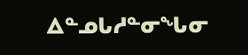ᐃᓐᓄᒐᓱᓐᓂᖓᓂ